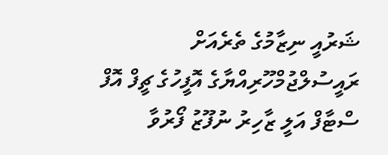ޝަރުއީ ނިޒާމުގެ ތެރެއަށް ރައީސުލްޖުމްހޫރިއްޔާގެ އޮފީހުގެ ޗީފް އޮފް ސްޓާފް އަލީ ޒާހިރު ނުފޫޒު ފޯރުވާ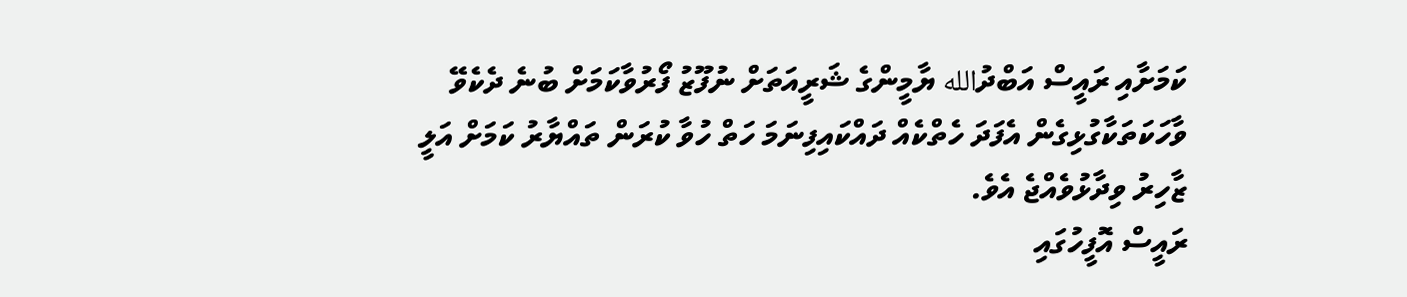ކަމަށާއި ރައީސް އަބްދުالله ޔާމީންގެ ޝަރީއަތަށް ނުފޫޒު ފޯރުވާކަމަށް ބުނެ ދެކެވޭ ވާހަކަތަކާގުޅިގެން އެފަދަ ހެތްކެއް ދައްކައިފިނަމަ ހަތް ހުވާ ކުރަން ތައްޔާރު ކަމަށް އަލީ ޒާހިރު ވިދާޅުވެއްޖެ އެވެ.
ރައީސް އޮފީހުގައި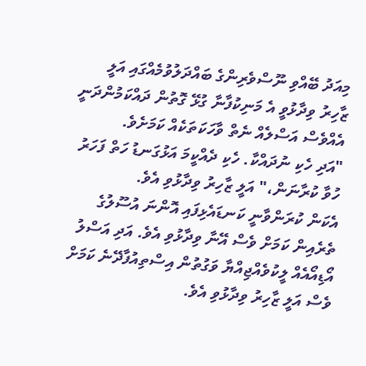މިއަދު ބޭއްވި ނޫސްވެރިންގެ ބައްދަލުވުމެއްގައި އަލީ ޒާހިރު ވިދާޅުވީ އެ މަނިކުފާނާ ގުޅޭ ގޮތުން ދައްކަމުންދަނީ އެއްވެސް އަސްލެއް ނެތް ވާހަކަތަކެއް ކަމަށެވެ.
"އަދި ހެކި ނުދައްކާ. ހެކި ދެއްކީމަ އަޅުގަނޑު ހަތް ފަހަރު ހުވާ ކުރާނަން،" އަލީ ޒާހިރު ވިދާޅުވި އެވެ.
އެކަން ކުރަންވާނީ ކަނޑައެޅިފައި އޮންނަ އުސޫލުގެ ތެރެއިން ކަމަށް ވެސް އޭނާ ވިދާޅުވި އެވެ. އަދި އަސްލު އޯޑިއޯއެއް ލީކުވެއްޖިއްޔާ ވަގުތުން އިސްތިއުފާދޭނެ ކަމަށް ވެސް އަލީ ޒާހިރު ވިދާޅުވި އެވެ.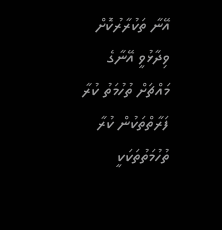އޭނާ ތަކުރާރުކޮށް ވިދާޅުވީ އޭނާގެ މައްޗަށް ތުހުމަތު ކުރާ ފަރާތްތަކުން ކުރާ ތުހުމަތުތަކަކީ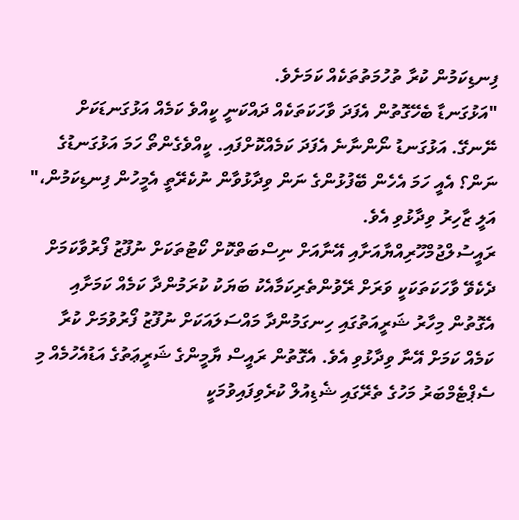ފިނޑިކަމުން ކުރާ ތުހުމަތުތަކެއް ކަމަށެވެ.
"އަޅުގަނޑާ ބެހޭގޮތުން އެފަދަ ވާހަކަތަކެއް ދައްކަނީ ކީއްވެ ކަމެއް އަޅުގަނޑަކަށް ނޭނގޭ. އަޅުގަނޑު ނޯންނާނެ އެފަދަ ކަމެއްކޮށްފައި. ކީއްވެގެންތޯ ހަމަ އަޅުގަނޑުގެ ނަން؟ އެއީ ހަމަ އެހެން ބޭފުޅުންގެ ނަން ވިދާޅުވާން ނުކެރޭތީ އެމީހުން ފިނޑިކަމުން،" އަލީ ޒާހިރު ވިދާޅުވި އެވެ.
ރައީސުލްޖުމްހޫރިއްޔާއަށާއި އޭނާއަށް ނިސްބަތްކޮށް ކޯޓުތަކަށް ނުފޫޒު ފޯރުވާކަމަށް ދެކެވޭ ވާހަކަތަކަކީ ވަރަށް ރޭވުންތެރިކަމާއެކު ބަޔަކު ކުރަމުންދާ ކަމެއް ކަމަށާއި އެގޮތުން މިހާރު ޝަރީއަތުގައި ހިނގަމުންދާ މައްސަލައަކަށް ނުފޫޒު ފޯރުވުމަށް ކުރާ ކަމެއް ކަމަށް އޭނާ ވިދާޅުވި އެވެ. އެގޮތުން ރައީސް ޔާމީންގެ ޝަރީޢަތުގެ އަޑުއެހުމެއް މި ސެޕްޓެމްބަރު މަހުގެ ތެރޭގައި ޝެޑިއުލް ކުރެވިފައިވުމަކީ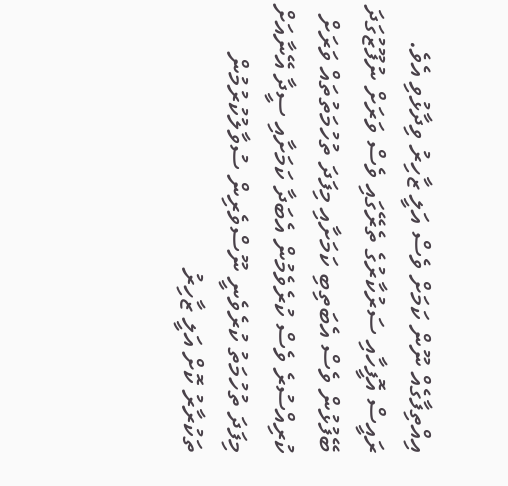އިއްތިފާގެއް ނޫން ކަމަށް ވެސް އަލީ ޒާހިރު ވިދާޅުވި އެވެ.
ރައީސް އޮފީހާއި ސަރުކާރުގެ ތެރޭގައި ވެސް ވަރަށް ނުފޫޒުގަދަ ބޭފުޅުން ވެސް އެބަތިބި ކަމަށާއި މިފަދަ ތުހުމަތުތައް ވަރަށް ކުރިއްސުރެ ވެސް ކުރެވެމުން އެބަދާ ކަމަށާއި ސީދާ އޭނާއަށް މިފަދަ ތުހުމަތު ކުރެވެނީ ނޫސްވެރިން ސުވާލުކުރުމުން ތަކުރާރު ކޮށް އަލީ ޒާހިރު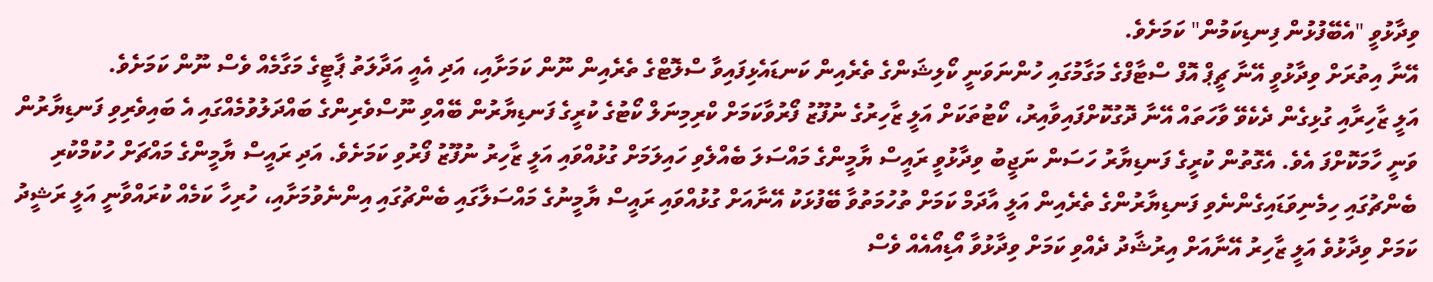ވިދާޅުވީ "އެބޭފުޅުން ފިނޑިކަމުން" ކަމަށެވެ.
އޭނާ އިތުރަށް ވިދާޅުވީ އޭނާ ޗީޕް އޮފް ސްޓާފްގެ މަގާމުގައި ހުންނަވަނީ ކޯލިޝަންގެ ތެރެއިން ކަނޑައެޅިފައިވާ ސްލޮޓްގެ ތެރެއިން ނޫން ކަމަށާއި، އަދި އެއީ އަދާލަތު ޕާޓީގެ މަގާމެއް ވެސް ނޫން ކަމަށެވެ.
އަލީ ޒާހިރާއި ގުޅިގެން ދެކެވޭ ވާހަތައް އޭނާ ދޮގުކޮށްފައިވާއިރު، ކޯޓުތަކަށް އަލީ ޒާހިރުގެ ނުފޫޒު ފޯރުވާކަމަށް ކްރިމިނަލް ކޯޓުގެ ކުރީގެ ފަނޑިޔާރުން ބޭއްވި ނޫސްވެރިންގެ ބައްދަލުވުމެއްގައި އެ ބައިވެރިވި ފަނޑިޔާރުން ވަނީ ހާމަކޮށްފަ އެވެ. އެގޮތުން ކުރީގެ ފަނޑިޔާރު ހަސަން ނަޖީބު ވިދާޅުވީ ރައީސް ޔާމީންގެ މައްސަލަ ބެއްލެވި ހައިލަމަށް ގުޅުއްވައި އަލީ ޒާހިރު ނުފޫޒު ފޯރުވި ކަމަށެވެ. އަދި ރައީސް ޔާމީންގެ މައްޗަށް ހުކުމްކުރި ބެންޗުގައި ހިމެނިވަޑައިގެންނެވި ފަނޑިޔާރުންގެ ތެރެއިން އަލީ އާދަމް ކަމަށް ތުހުމަތުވާ ބޭފުޅަކު އޭނާއަށް ގުޅުއްވައި ރައީސް ޔާމީނުގެ މައްސަލާގައި ބެންޗުގައި އިންނެވުމަށާއި، ހުރިހާ ކަމެއް ކުރައްވާނީ އަލީ ރަޝީދު ކަމަށް ވިދާޅުވެ އަލީ ޒާހިރު އޭނާއަށް އިރުޝާދު ދެއްވި ކަމަށް ވިދާޅުވާ އޯޑިއޯއެއް ވެސް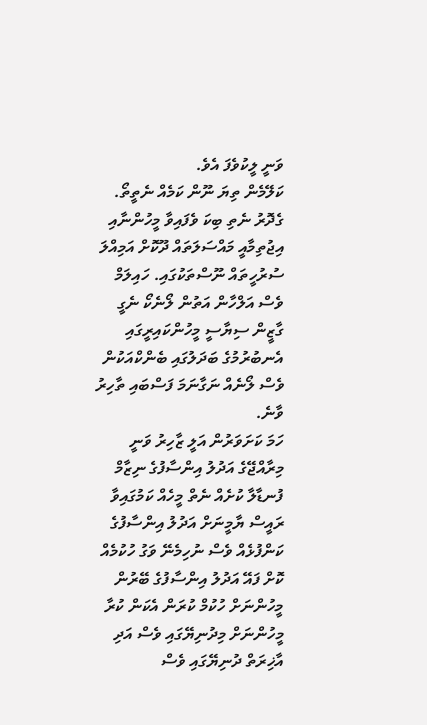ވަނީ ލީކުވެފަ އެވެ.
ކަލޭމެން ތިޔަ ނޫން ކަމެއް ނެތީތޯ. ގެދޮރު ނެތި ބިކަ ވެފައިވާ މީހުންނާއި އިޖުތިމާއީ މައްސަލަތައް ދޫކޮށް އަމިއްލަ ސުރުހީތައް ނޫސްތަކުގައި. ހައިލަމް ވެސް އަލްހާން އަތުން ލޯނެކޯ ނެގީ ގާޒީން ސިޔާސީ މީހުންކައިރީގައި އެނބުރުމުގެ ބަދަލުގައި ބެންކްއަކުން ވެސް ލޯނެއް ނަގާނަމަ ފަސްބައި ތާހިރު ވާނެ.
ހަމަ ކަށަވަރުން އަލީ ޒާހިރު ވަނީ މިރާއްޖޭގެ އަދުލު އިންސާފުގެ ނިޒާމް ފުނޑާލާ ކުށެއް ނެތް މީހެއް ކަމުގައިވާ ރައީސް ޔާމީނަށް އަދުލު އިންސާފުގެ ކަންފުޅެއް ވެސް ނުހިމެނޭ ވަގު ހުކުމެއް ކޮށް ފައޭ އަދުލު އިންސާފުގެ ބޭރުން މީހުންނަށް ހުކުމް ކުރަން އެކަން ކުރާ މީހުންނަށް މިދުނިޔޭގައި ވެސް އަދި އާޚިރަތް ދުނިޔޭގައި ވެސް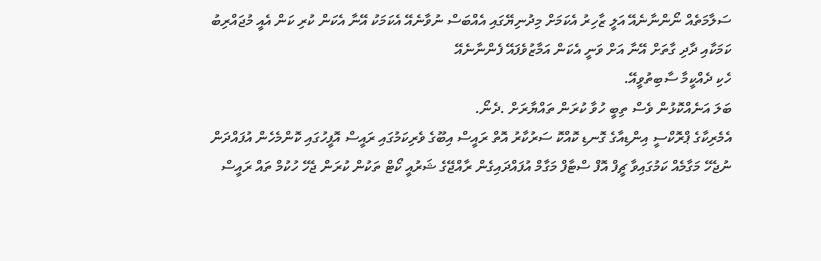ސަލާމަތެއް ނޯންނާނެއޭ އަލީ ޒާހިރު އެކަމަށް މިދުނިޔޭގައި އެއްބަސް ނުވާނެއޭ އެކަމަކު އޭނާ އެކަން ކުރި ކަން އެއީ މުޖައްރިބު ކަމަކާއި ދާދި ގާތަށް އޭނާ އަށް ވަނީ އެކަން އަމާޒުވެފައޭ ފެންނާނެއޭ
ހެކި ދެއްކީމާ ސާބިތުވީއޭ.
ބަލަ އަނެއްކޮޅުން ވެސް ތިބީ ހުވާ ކުރަން ތައްޔާރަށް .ދެނޯ.
އެމެރިކާގެ ޕްރޮކްސީ އިންޑިއާގެ ގޮނޑި ކޮއްކޮ ސަރުކާރު އޮތް ރައީސް އިބޫގެ ވެރިކަމުގައި ރައީސް އޮފީހުގައި ކޮންމެހެން އުފައްދަން ނުޖެހޭ މަގާމެއް ކަމުގައިވާ ޗީފް އޮފް ސްޓާފް މަގާމް އުފައްދައިގެން ރާއްޖޭގެ ޝަރުއީ ކޯޓް ތަކުން ކުރަން ޖެހޭ ހުކުމް ތައް ރައީސް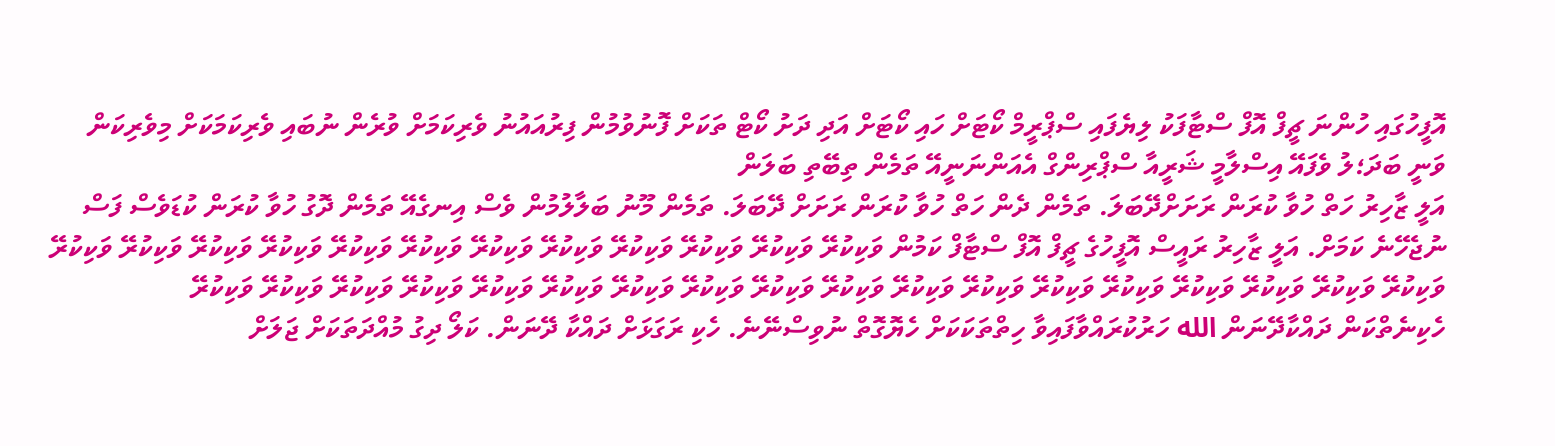އޮފީހުގައި ހުންނަ ޗީފް އޮފް ސްޓާފަކު ލިޔެފައި ސްޕްރީމް ކޯޓަށް ހައި ކޯޓަށް އަދި ދަށު ކޯޓް ތަކަށް ފޮނުވުމުން ފިރުއައުނު ވެރިކަމަށް ވުރެން ނުބައި ވެރިކަމަކަށް މިވެރިކަން ވަނީ ބަދަ؛ލު ވެފައޭ އިސްލާމީ ޝަރީއާ ސްޕްރިންގް އެއަންނަނީއޭ ތަމެން ތިބޭތި ބަލަން
އަލީ ޒާހިރު ހަތް ހުވާ ކުރަން ރަށަށްދޭބަލަ. ތަމެން ދެން ހަތް ހުވާ ކުރަން ރަށަށް ދޭބަލަ. ތަމެން މޫނު ބަލާލުމުން ވެސް އިނގެއޭ ތަމެން ދޮގު ހުވާ ކުރަން ކުޑަވެސް ފަސް ނުޖެހޭނެ ކަމަށް. އަލީ ޒާހިރު ރައީސް އޮފީހުގެ ޗީފް އޮފް ސްޓާފް ކަމުން ވަކިކުރޭ ވަކިކުރޭ ވަކިކުރޭ ވަކިކުރޭ ވަކިކުރޭ ވަކިކުރޭ ވަކިކުރޭ ވަކިކުރޭ ވަކިކުރޭ ވަކިކުރޭ ވަކިކުރޭ ވަކިކުރޭ ވަކިކުރޭ ވަކިކުރޭ ވަކިކުރޭ ވަކިކުރޭ ވަކިކުރޭ ވަކިކުރޭ ވަކިކުރޭ ވަކިކުރޭ ވަކިކުރޭ ވަކިކުރޭ ވަކިކުރޭ ވަކިކުރޭ ވަކިކުރޭ ވަކިކުރޭ ވަކިކުރޭ ވަކިކުރޭ ވަކިކުރޭ ވަކިކުރޭ
ހެކިނެތްކަން ދައްކާދޭނަން الله ހަރުކުރައްވާފައިވާ ހިތްތަކަކަށް ހެޔޮގޮތް ނުވިސްނޭނެ. ހެކި ރަގަޅަށް ދައްކާ ދޭނަން. ކަލޯ ދިގު މުއްދަތަކަށް ޖަލަށް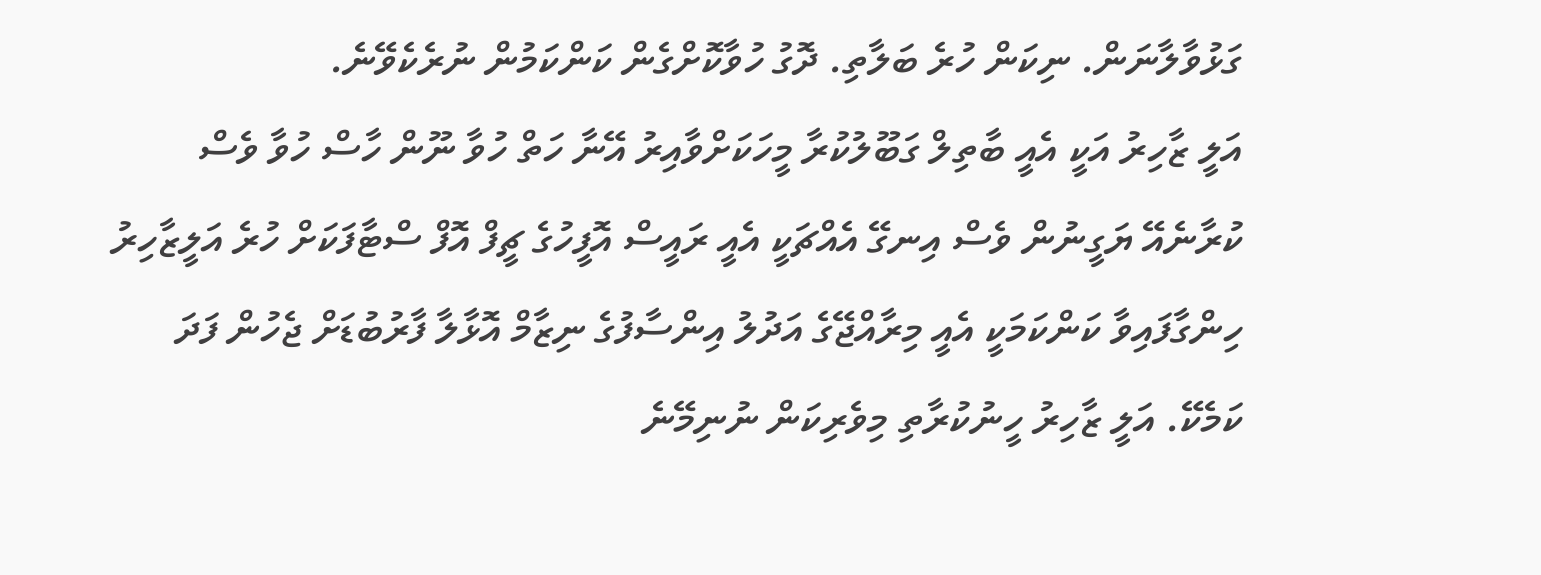ގަޅުވާލާނަން. ނިކަން ހުރެ ބަލާތި. ދޮގު ހުވާކޮށްގެން ކަންކަމުން ނުރެކެވޭނެ.
އަލީ ޒާހިރު އަކީ އެއީ ބާތިލް ގަބޫލުކުރާ މީހަކަށްވާއިރު އޭނާ ހަތް ހުވާ ނޫން ހާސް ހުވާ ވެސް ކުރާނެއޭ ޔަގީނުން ވެސް އިނގޭ އެއްޗަކީ އެއީ ރައީސް އޮފީހުގެ ޗީފް އޮފް ސްޓާފަކަށް ހުރެ އަލީޒާހިރު ހިންގާފައިވާ ކަންކަމަކީ އެއީ މިރާއްޖޭގެ އަދުލު އިންސާފުގެ ނިޒާމް އޮޅާލާ ފާރުބުޑަށް ޖެހުން ފަދަ ކަމެކޭ. އަލީ ޒާހިރު ހީނުކުރާތި މިވެރިކަން ނުނިމޭނެ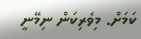ކަމަށް. މިވެރިކަން ނިމޭނީ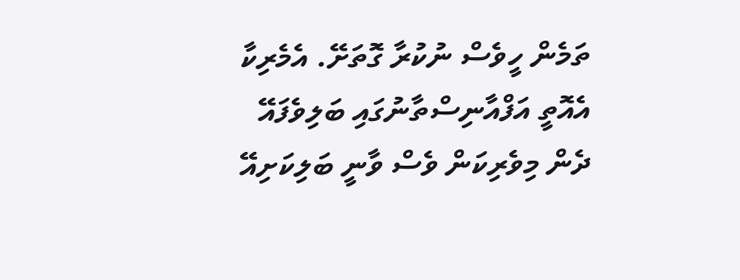ތަމެން ހީވެސް ނުކުރާ ގޮތަށޭ. އެމެރިކާ އެއޮތީ އަފްއާނިސްތާނުގައި ބަލިވެފައޭ ދެން މިވެރިކަން ވެސް ވާނީ ބަލިކަށިއޭ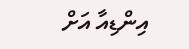އިންޑިއާ އަށް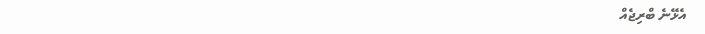އެޅޭނެ ބްރިޖެއް